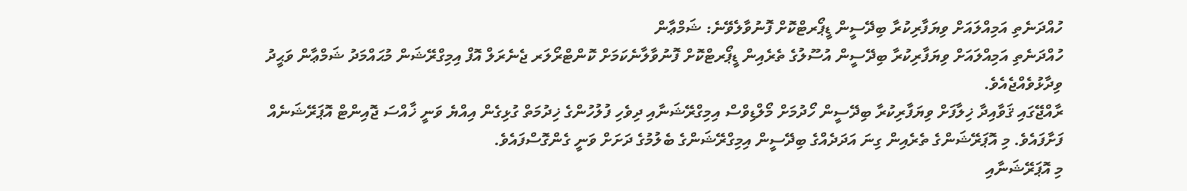ހުއްދަނެތި އަމިއްލައަށް ވިޔަފާރިކުރާ ބިދޭސީން ޑީޕޯރޓްކޮށް ފޮނުވާލެވޭނެ: ޝަމްޢާން
ހުއްދަނެތި އަމިއްލައަށް ވިޔަފާރިކުރާ ބިދޭސީން އުސޫލުގެ ތެރެއިން ޑީޕޯރޓްކޮށް ފޮނުވާލާނެކަމަށް ކޮންޓްރޯލަރ ޖެނެރަލް އޮފް އިމިގްރޭޝަން މުޙައްމަދު ޝަމްޢާން ވަޙީދު ވިދާޅުވެއްޖެއެވެ.
ރާއްޖޭގައި ޤަވާއިދާ ޚިލާފަށް ވިޔަފާރިކުރާ ބިދޭސީން ހޯދުމަށް މޯލްޑިވްސް އިމިގްރޭޝަނާއި ދިވެހި ފުލުހުންގެ ޚިދުމަތް ގުޅިގެން އިއްޔެ ވަނީ ޚާއްސަ ޖޮއިންޓް އޮޕަރޭޝަނެއް ފަށާފައެވެ. މި އޮޕަރޭޝަންގެ ތެރެއިން ގިނަ އަދަދެއްގެ ބިދޭސީން އިމިގްރޭޝަންގެ ބެލުމުގެ ދަށަށް ވަނީ ގެންގޮސްފައެވެ.
މި އޮޕަރޭޝަނާއި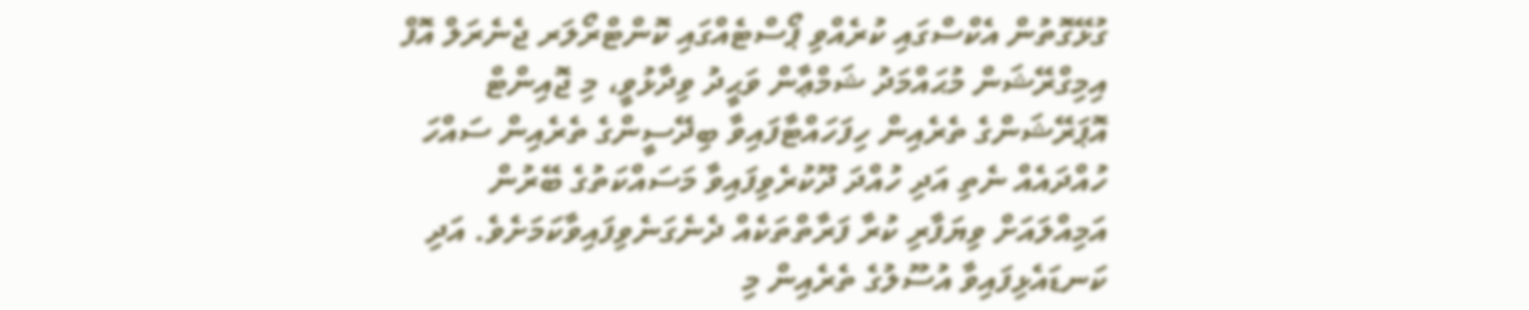ގުޅޭގޮތުން އެކްސްގައި ކުރެއްވި ޕޯސްޓެއްގައި ކޮންޓްރޯލަރ ޖެނެރަލް އޮފް އިމިގްރޭޝަން މުޙައްމަދު ޝަމްޢާން ވަޙީދު ވިދާޅުވީ، މި ޖޮއިންޓް އޮޕަރޭޝަންގެ ތެރެއިން ހިފަހައްޓާފައިވާ ބިދޭސީންގެ ތެރެއިން ސައްހަ ހުއްދައެއް ނެތި އަދި ހުއްދަ ދޫކުރެވިފައިވާ މަސައްކަތުގެ ބޭރުން އަމިއްލައަށް ވިޔަފާރި ކުރާ ފަރާތްތަކެއް ދެނެގަނެވިފައިވާކަމަށެވެ. އަދި ކަނޑައެޅިފައިވާ އުސޫލުގެ ތެރެއިން މި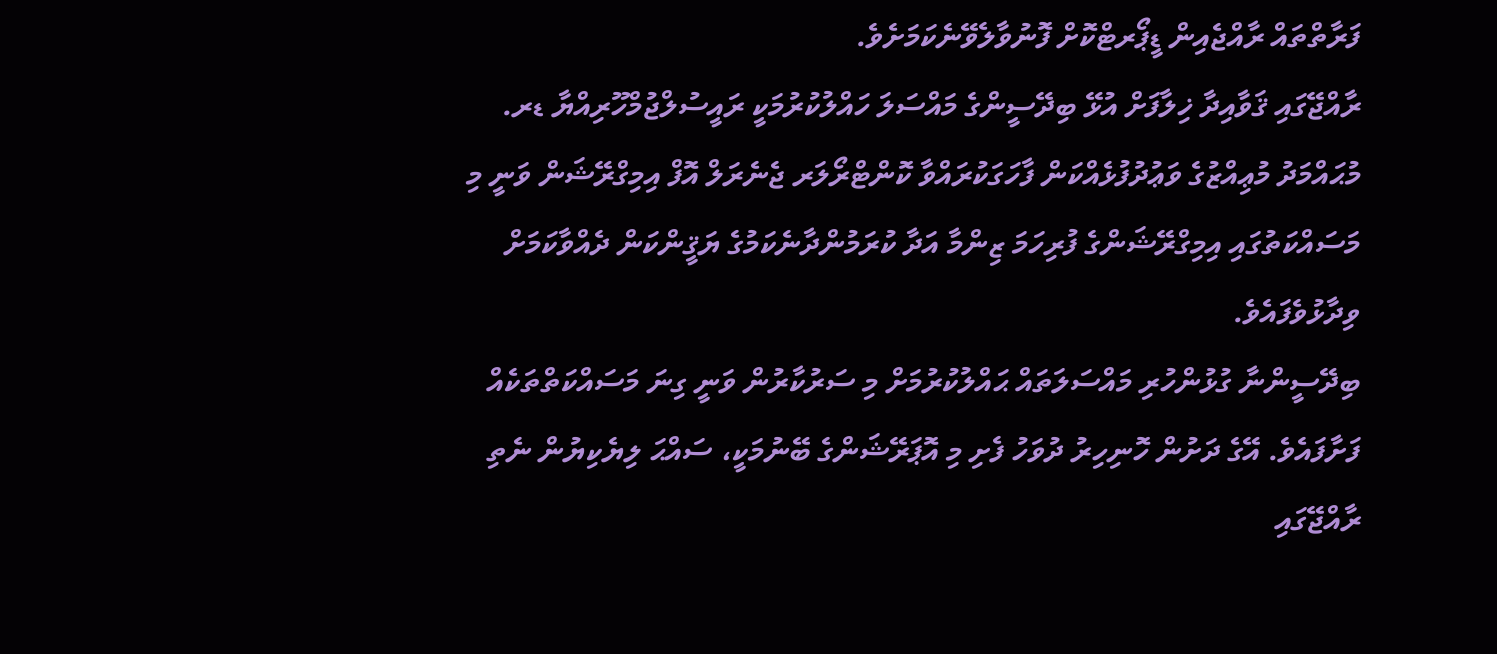ފަރާތްތައް ރާއްޖެއިން ޑީޕޯރޓްކޮށް ފޮނުވާލެވޭނެކަމަށެވެ.
ރާއްޖޭގައި ޤަވާއިދާ ޚިލާފަށް އުޅޭ ބިދޭސީންގެ މައްސަލަ ހައްލުކުރުމަކީ ރައީސުލްޖުމްހޫރިއްޔާ ޑރ. މުޙައްމަދު މުޢިއްޒުގެ ވަޢުދުފުޅެއްކަން ފާހަގަކުރައްވާ ކޮންޓްރޯލަރ ޖެނެރަލް އޮފް އިމިގްރޭޝަން ވަނީ މި މަސައްކަތުގައި އިމިގްރޭޝަންގެ ފުރިހަމަ ޒިންމާ އަދާ ކުރަމުންދާނެކަމުގެ ޔަޤީންކަން ދެއްވާކަމަށް ވިދާޅުވެފައެވެ.
ބިދޭސީންނާ ގުޅުންހުރި މައްސަލަތައް ޙައްލުކުރުމަށް މި ސަރުކާރުން ވަނީ ގިނަ މަސައްކަތްތަކެއް ފަށާފައެވެ. އޭގެ ދަށުން ހޮނިހިރު ދުވަހު ފެށި މި އޮޕަރޭޝަންގެ ބޭނުމަކީ، ސައްޙަ ލިޔެކިޔުން ނެތި ރާއްޖޭގައި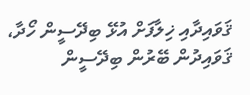ޤަވައިދާއި ޚިލާފަށް އުޅޭ ބިދޭސީން ހޯދާ، ޤަވައިދުން ބޭރުން ބިދޭސީން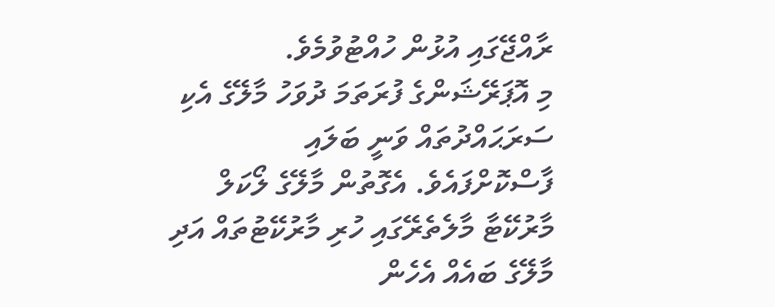ރާއްޖޭގައި އުޅުން ހުއްޓުވުމެވެ.
މި އޮޕަރޭޝަންގެ ފުރަތަމަ ދުވަހު މާލޭގެ އެކި ސަރަޙައްދުތައް ވަނީ ބަލައި ފާސްކޮށްފައެވެ. އެގޮތުން މާލޭގެ ލޯކަލް މާރުކޭޓާ މާލެތެރޭގައި ހުރި މާރުކޭޓުތައް އަދި މާލޭގެ ބައެއް އެހެން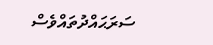ސަރަޙައްދުތައްވެސް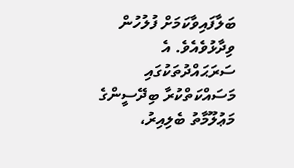ބަލާފައިވާކަމަށް ފުލުހުން ވިދާޅުވެއެވެ. އެ ސަރަޙައްދުތަކުގައި މަސައްކަތްކުރާ ބިދޭސީންގެ މަޢުލޫމާތު ބެލިއިރު،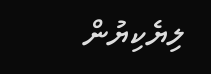ލިޔެކިޔުން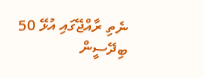ނެތި ރާއްޖޭގައި އުޅޭ 50 ބިދޭސީން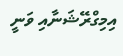އިމިގްރޭޝަނާއި ވަނީ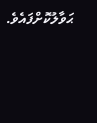ޙަވާލުކޮށްފައެވެ.